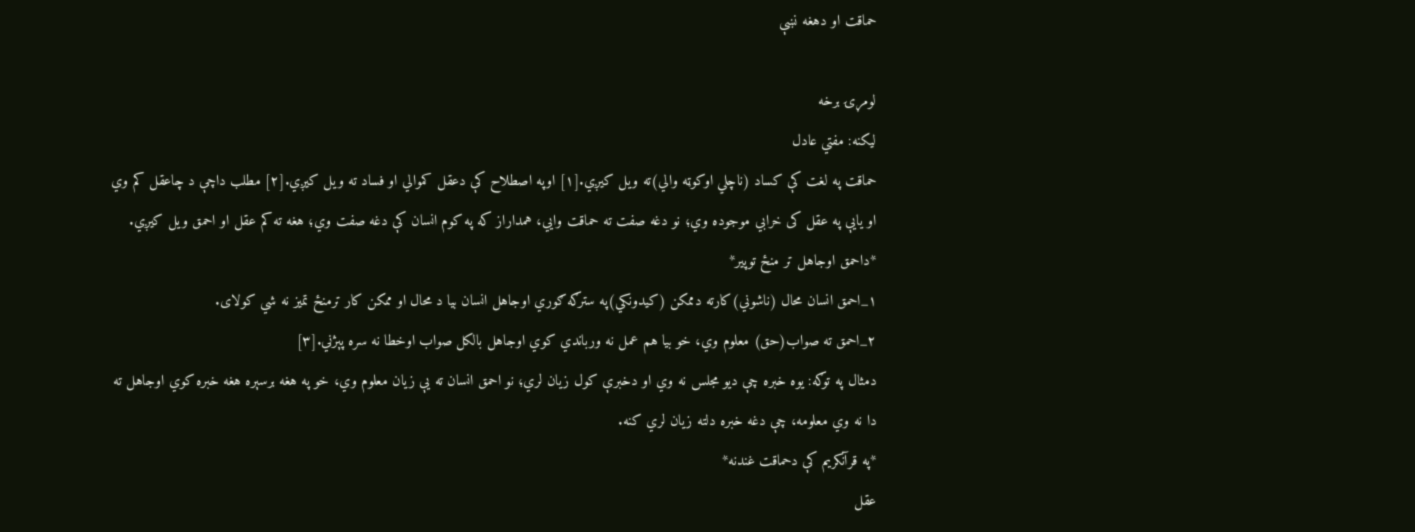حماقت او دهغه نښې

لومړۍ برخه
لیکنه: مفتي عادل
حماقت په لغت کې کساد (ناچلي اوکوټه والي)ته ويل کيږي.[۱] اوپه اصطلاح کې دعقل کموالي او فساد ته ويل کيږي.[۲] مطلب داچې د چاعقل کم وي او یایې په عقل کی خرابي موجوده وي؛ نو دغه صفت ته حماقت وایي، همداراز که په کوم انسان کې دغه صفت وي؛ هغه ته کم عقل او احمق ویل کیږي.
*داحمق اوجاهل تر منځ توپير*
۱_احمق انسان محال (ناشوني)کارته دممکن (کیدونکي)په سترګه ګوري اوجاهل انسان بیا د محال او ممکن کار ترمنځ تمیز نه شي کولای.
۲_احمق ته صواب(حق) معلوم وي، خو بيا هم عمل نه ورباندي کوي اوجاهل بالکل صواب اوخطا نه سره پېژني.[۳]
دمثال په توګه: یوه خبره چې ديو مجلس نه وي او دخبرې کول زيان لري؛ نو احمق انسان ته يې زيان معلوم وي، خو په هغه برسېره هغه خبره کوي اوجاهل ته دا نه وي معلومه، چې دغه خبره دلته زيان لري کنه.
*په قرآنکریم کې دحماقت غندنه*
عقل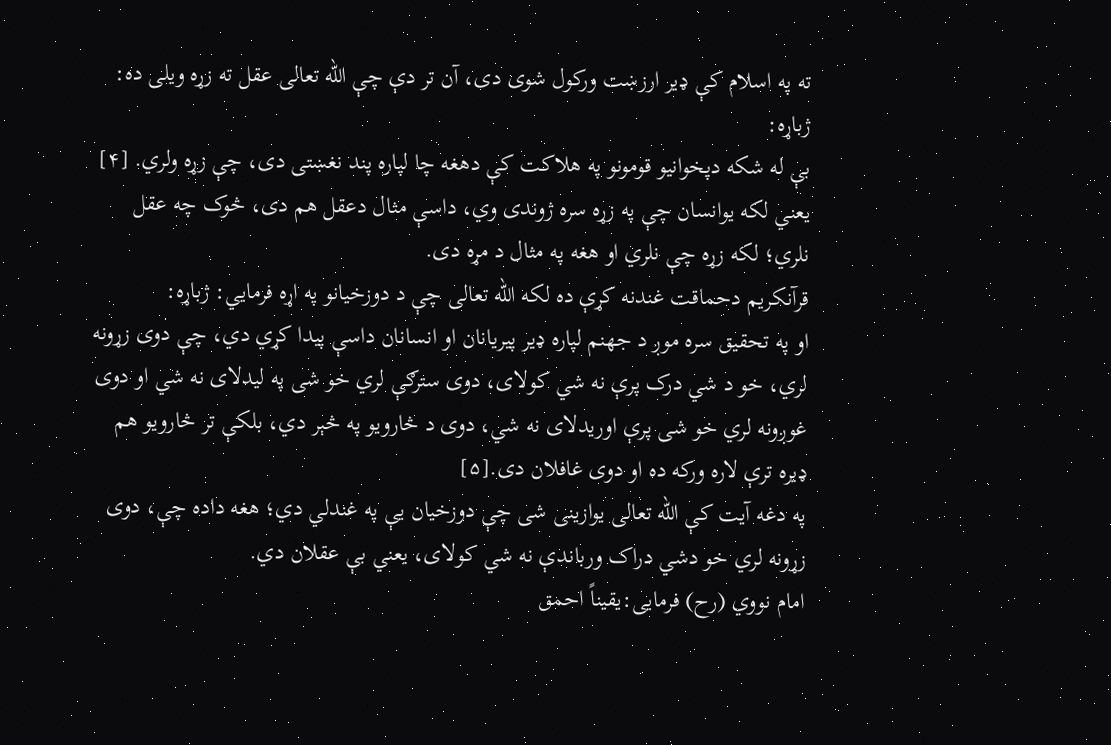ته په اسلام کې ډير ارزښت ورکول شوی دی، آن تر دې چې الله تعالی عقل ته زړه ویلی ده: ژباړه:
بې له شکه دپخوانيو قومونو په هلاکت کې دهغه چا لپاره پند نغښتی دی، چې زړه ولري. [۴]
يعني لکه یوانسان چې په زړه سره ژوندی وي، داسې مثال دعقل هم دی، څوک چه عقل نلري؛ لکه زړه چې نلري او هغه په مثال د مړه دی.
قرآنکریم دحماقت غندنه کړې ده لکه الله تعالی چې د دوزخيانو په اړه فرمايي: ژباړه:
او په تحقیق سره موږ د جهنم لپاره ډیر پیریانان او انسانان داسې پيدا کړي دي، چې دوی زړونه لري، خو د شي درک پرې نه شي کولای، دوی سترګې لري خو شی په ليدلای نه شي او دوی غوږونه لري خو شی پرې اوریدلای نه شي، دوی د څارويو په څېر دي، بلکې تر څارويو هم ډیره ترې لاره ورکه ده او دوی غافلان دی.[۵]
په دغه آیت کې الله تعالی يوازينی شی چې دوزخیان یې په غندلي دي؛ هغه داده چې، دوی زړونه لري خو دشي دراک ورباندې نه شي کولای، يعني بې عقلان دي.
امام نووي (رح) فرمایی:يقيناً احمق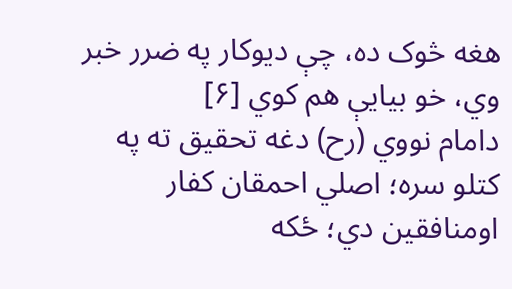هغه څوک ده، چې دیوکار په ضرر خبر وي، خو بيايې هم کوي [۶]
دامام نووي (رح) دغه تحقيق ته په کتلو سره؛ اصلي احمقان کفار اومنافقین دي؛ ځکه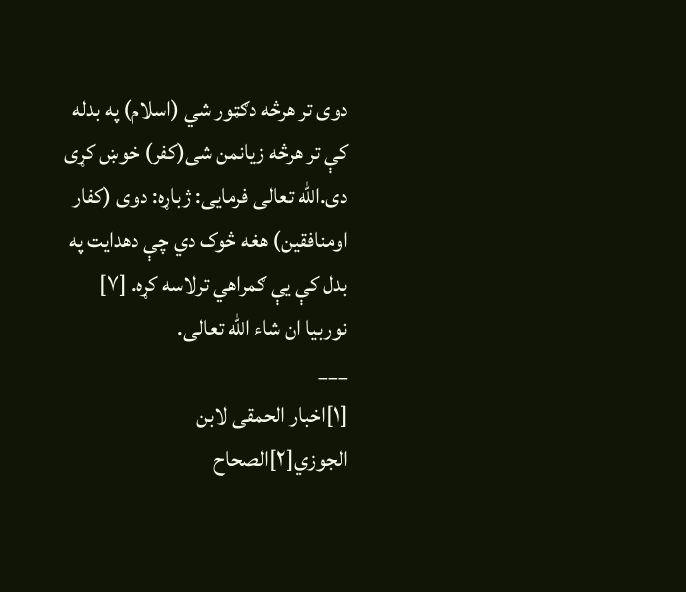دوی تر هرڅه دګټور شي (اسلام) په بدله کې تر هرڅه زيانمن شی(کفر) خوښ کړی دی.الله تعالی فرمایی: ژباړه: دوی (کفار اومنافقین) هغه څوک دي چې دهدایت په بدل کې يې ګمراهي ترلاسه کړه. [۷]
نوربیا ان شاء الله تعالی.
___
[١]اخبار الحمقی لابن الجوزي[٢]الصحاح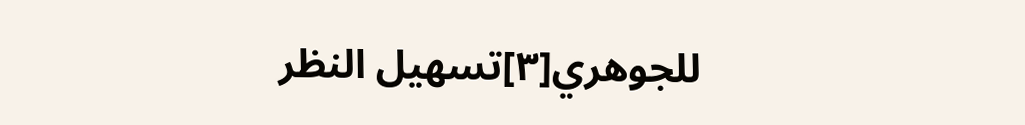للجوهري[٣]تسهیل النظر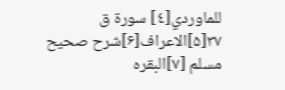للماوردي[٤] سورة ق ۳۷[۵]الاعراف[۶]شرح صحیح مسلم [۷]البقره